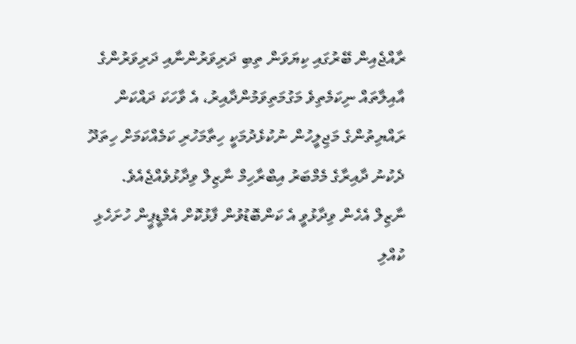ރާއްޖެއިން ބޭރުގައި ކިޔަވަން ތިބި ދަރިވަރުންނާއި ދަރިވަރުންގެ އާއިލާތައް ނިކަމެތިވެ މަގުމަތިވަމުންދާއިރު، އެ ވާހަކަ ދައްކަން ރައްޔިތުންގެ މަޖިލީހުން ނުކުޅެދުމަކީ ހިތާމަހުރި ކަމެއްކަމަށް ހިތަދޫ ދެކުނު ދާއިރާގެ މެމްބަރު އިބްރާހިމް ނާޒިލް ވިދާޅުވެއްޖެއެވެ.
ނާޒިލް އެހެން ވިދާޅުވީ އެ ކަންބޮޑުވުން ފާޅުކޮށް އެމްޑީޕީން ހުށަހެޅި ކުއްލި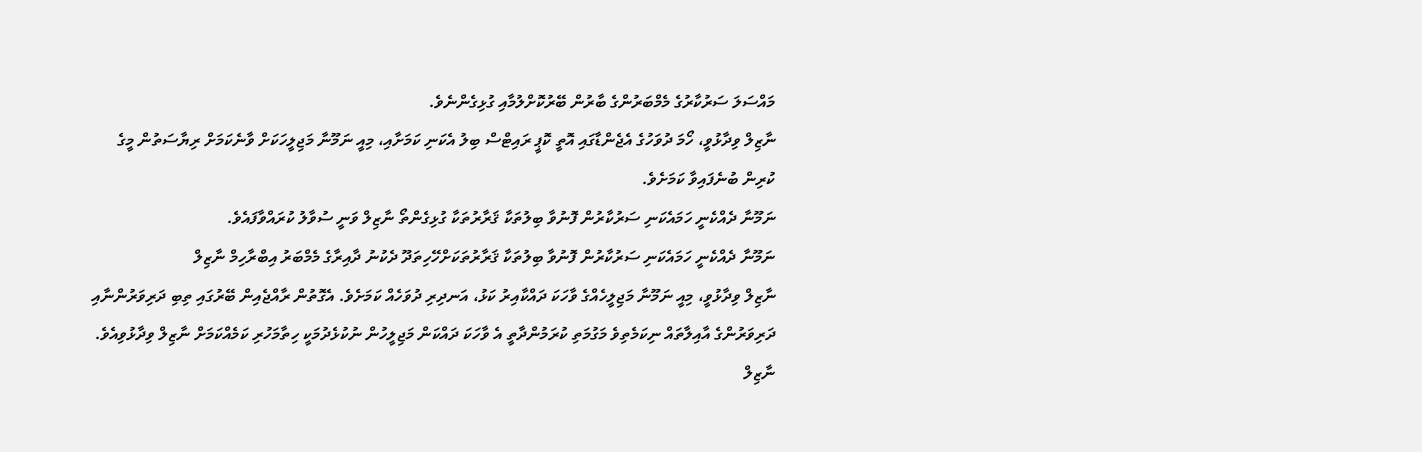މައްސަލަ ސަރުކާރުގެ މެމްބަރުންގެ ބާރުން ބޭރުކޮށްލުމާއި ގުޅިގެންނެވެ.
ނާޒިލް ވިދާޅުވީ، ހޯމަ ދުވަހުގެ އެޖެންޑާގައި އޮތީ ކޮޕީ ރައިޓްސް ބިލު އެކަނި ކަމަށާއި، މިއީ ނަމޫނާ މަޖިލީހަކަށް ވާނެކަމަށް ރިޔާސަތުން މީގެ ކުރިން ބުނެފައިވާ ކަމަށެވެ.
ނަމޫނާ ދެއްކެނީ ހަމައެކަނި ސަރުކާރުން ފޮނުވާ ބިލުތަކާ ޤަރާރުތަކާ ގުޅިގެންތޯ ނާޒިލް ވަނީ ސުވާލު ކުރައްވާފައެވެ.
ނަމޫނާ ދެއްކެނީ ހަމައެކަނި ސަރުކާރުން ފޮނުވާ ބިލުތަކާ ޤަރާރުތަކަށްހޭހިތަދޫ ދެކުނު ދާއިރާގެ މެމްބަރު އިބްރާހިމް ނާޒިލް
ނާޒިލް ވިދާޅުވީ، މިއީ ނަމޫނާ މަޖިލީހެއްގެ ވާހަކަ ދައްކާއިރު ކަޅު، އަނދިރި ދުވަހެއް ކަމަށެވެ. އެގޮތުން ރާއްޖެއިން ބޭރުގައި ތިބި ދަރިވަރުންނާއި ދަރިވަރުންގެ އާއިލާތައް ނިކަމެތިވެ މަގުމަތި ކުރަމުންދާތީ އެ ވާހަކަ ދައްކަން މަޖިލީހުން ނުކުޅެދުމަކީ ހިތާމަހުރި ކަމެއްކަމަށް ނާޒިލް ވިދާޅުވިއެވެ.
ނާޒިލް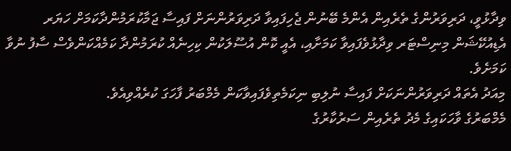ވިދާޅުވީ، ދަރިވަރުންގެ ތެރެއިން އެންމެ ބޭނުން ޖެހިފައިވާ ދަރިވަރުންނަށް ފައިސާ ޖަމާކުރަމުންދާކަމަށް ހަޔަރ އެޑިއުކޭޝަން މިނިސްޓަރ ވިދާޅުވެފައިވާ ކަމަށާއި، އެއީ ކޮން އުސޫލަކުން ކިހިނެއް ކުރަމުންދާ ކަމެއްކަންވެސް ސާފު ނުވާ ކަމަށެވެ.
މިއަދު އެތައް ދަރިވަރުންނަކަށް ފައިސާ ނުލިބި ނިކަމެތިވެފައިވާކަން މެމްބަރު ފާހަގަ ކުރެއްވިއެވެ.
މެމްބަރުގެ ވާހަކައިގެ މެދު ތެރެއިން ސަރުކާރުގެ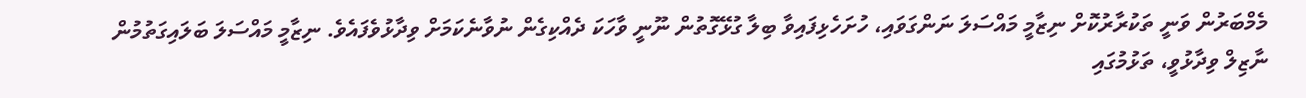މެމްބަރުން ވަނީ ތަކުރާރުކޮށް ނިޒާމީ މައްސަލަ ނަންގަވައި، ހުށަހެޅިފައިވާ ބިލާ ގުޅޭގޮތުން ނޫނީ ވާހަކަ ދެއްކިގެން ނުވާނެކަމަށް ވިދާޅުވެފައެވެ. ނިޒާމީ މައްސަލަ ބަލައިގަތުމުން ނާޒިލް ވިދާޅުވީ، ތަޅުމުގައި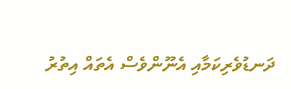ދަނޑުވެރިކަމާއި އެނޫންވެސް އެތައް އިތުރު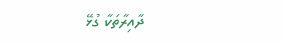ދާއިރާތަކާ ގުޅޭ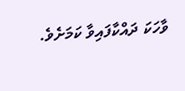ވާހަކަ ދައްކާފައިވާ ކަމަށެވެ.